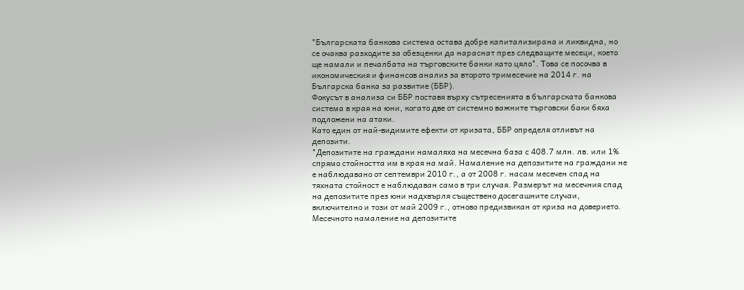"Българската банкова система остава добре капитализирана и ликвидна, но се очаква разходите за обезценки да нараснат през следващите месеци, което ще намали и печалбата на търговските банки като цяло". Това се посочва в икономическия и финансов анализ за второто тримесечие на 2014 г. на Българска банка за развитие (ББР).
Фокусът в анализа си ББР поставя върху сътресенията в българската банкова система в края на юни, когато две от системно важните търговски баки бяха подложени на атаки.
Като един от най-видимите ефекти от кризата, ББР определя отливът на депозити.
"Депозитите на граждани намаляха на месечна база с 408.7 млн. лв. или 1% спрямо стойността им в края на май. Намаление на депозитите на граждани не е наблюдавано от септември 2010 г., а от 2008 г. насам месечен спад на тяхната стойност е наблюдаван само в три случая. Размерът на месечния спад на депозитите през юни надхвърля съществено досегашните случаи, включително и този от май 2009 г., отново предизвикан от криза на доверието. Месечното намаление на депозитите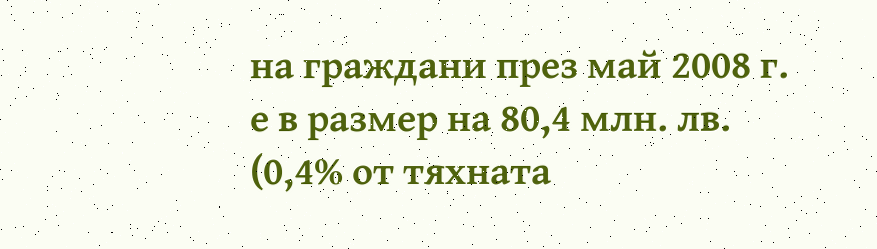на граждани през май 2008 г. е в размер на 80,4 млн. лв. (0,4% от тяхната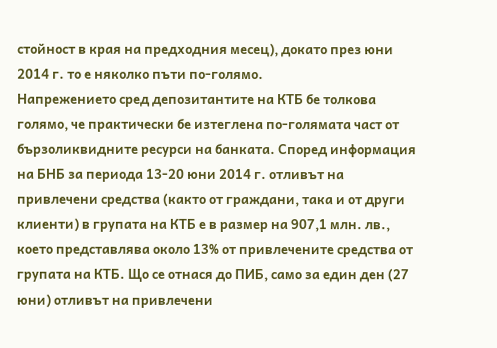стойност в края на предходния месец), докато през юни 2014 г. то е няколко пъти по-голямо.
Напрежението сред депозитантите на КТБ бе толкова голямо, че практически бе изтеглена по-голямата част от бързоликвидните ресурси на банката. Според информация на БНБ за периода 13-20 юни 2014 г. отливът на привлечени средства (както от граждани, така и от други клиенти) в групата на КТБ е в размер на 907,1 млн. лв., което представлява около 13% от привлечените средства от групата на КТБ. Що се отнася до ПИБ, само за един ден (27 юни) отливът на привлечени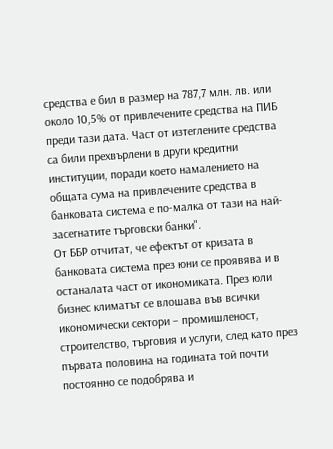средства е бил в размер на 787,7 млн. лв. или около 10,5% от привлечените средства на ПИБ преди тази дата. Част от изтеглените средства са били прехвърлени в други кредитни институции, поради което намалението на общата сума на привлечените средства в банковата система е по-малка от тази на най-засегнатите търговски банки".
От ББР отчитат, че ефектът от кризата в банковата система през юни се проявява и в останалата част от икономиката. През юли бизнес климатът се влошава във всички икономически сектори – промишленост, строителство, търговия и услуги, след като през първата половина на годината той почти постоянно се подобрява и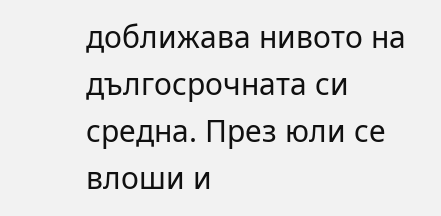доближава нивото на дългосрочната си средна. През юли се влоши и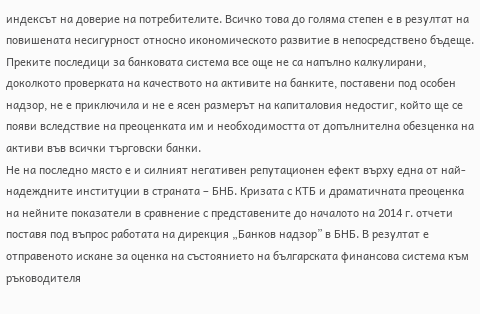индексът на доверие на потребителите. Всичко това до голяма степен е в резултат на повишената несигурност относно икономическото развитие в непосредствено бъдеще. Преките последици за банковата система все още не са напълно калкулирани, доколкото проверката на качеството на активите на банките, поставени под особен надзор, не е приключила и не е ясен размерът на капиталовия недостиг, който ще се появи вследствие на преоценката им и необходимостта от допълнителна обезценка на активи във всички търговски банки.
Не на последно място е и силният негативен репутационен ефект върху една от най-надеждните институции в страната – БНБ. Кризата с КТБ и драматичната преоценка на нейните показатели в сравнение с представените до началото на 2014 г. отчети поставя под въпрос работата на дирекция „Банков надзор” в БНБ. В резултат е отправеното искане за оценка на състоянието на българската финансова система към ръководителя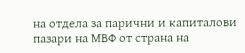на отдела за парични и капиталови пазари на МВФ от страна на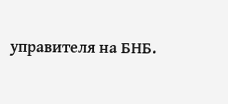управителя на БНБ.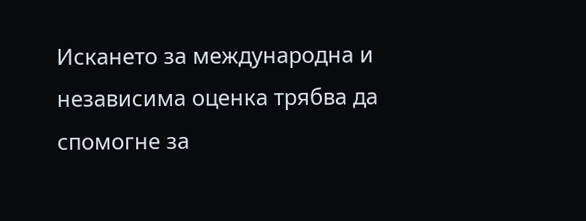Искането за международна и независима оценка трябва да спомогне за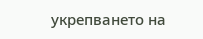укрепването на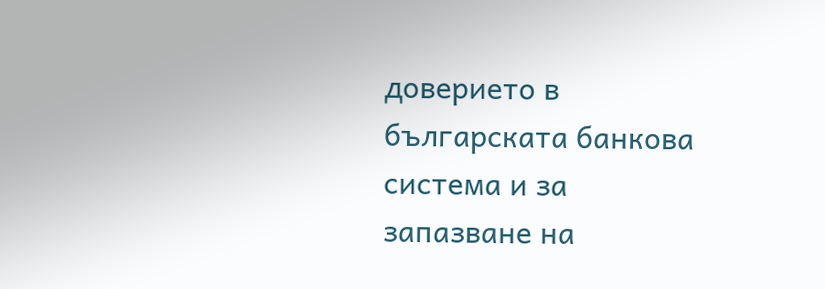доверието в българската банкова система и за запазване на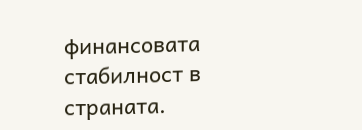финансовата стабилност в страната.